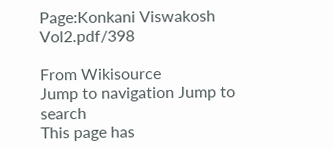Page:Konkani Viswakosh Vol2.pdf/398

From Wikisource
Jump to navigation Jump to search
This page has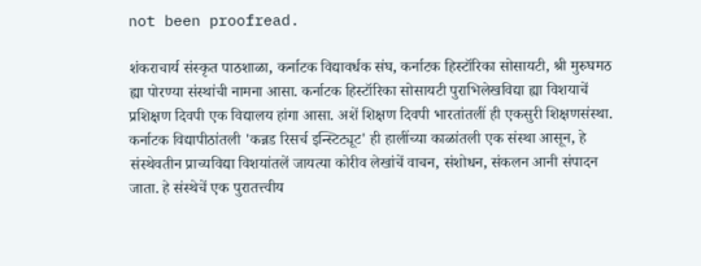not been proofread.

शंकराचार्य संस्कृत पाठशाळा, कर्नाटक विद्यावर्धक संघ, कर्नाटक हिस्टॉरिका सोसायटी, श्री मुरुघमठ ह्या पोरण्या संस्थांची नामना आसा. कर्नाटक हिस्टॉरिका सोसायटी पुराभिलेखविद्या ह्या विशयाचें प्रशिक्षण दिवपी एक विद्यालय हांगा आसा. अशें शिक्षण दिवपी भारतांतलीं ही एकसुरी शिक्षणसंस्था. कर्नाटक विद्यापीठांतली 'कन्नड रिसर्च इन्स्टिट्यूट' ही हालींच्या काळांतली एक संस्था आसून, हे संस्थेवतीन प्राच्यविद्या विशयांतलें जायत्या कोरीव लेखांचें वाचन, संशोधन, संकलन आनी संपादन जाता. हे संस्थेचें एक पुरातत्त्वीय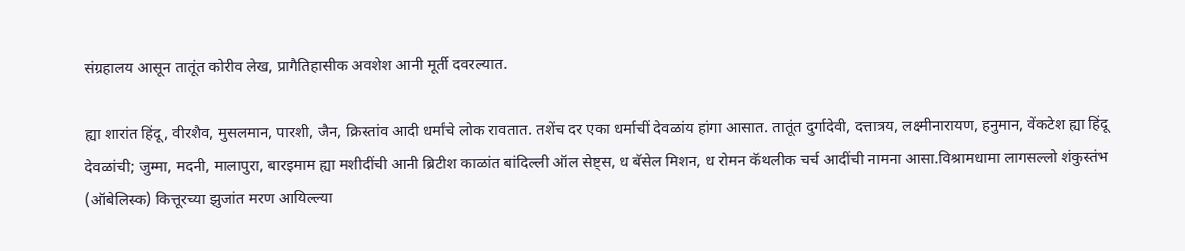संग्रहालय आसून तातूंत कोरीव लेख, प्रागैतिहासीक अवशेश आनी मूर्ती दवरल्यात.

ह्या शारांत हिंदू, वीरशैव, मुसलमान, पारशी, जैन, क्रिस्तांव आदी धर्मांचे लोक रावतात. तशेंच दर एका धर्माचीं देवळांय हांगा आसात. तातूंत दुर्गादेवी, दत्तात्रय, लक्ष्मीनारायण, हनुमान, वेंकटेश ह्या हिंदू देवळांची; जुम्मा, मदनी, मालापुरा, बारइमाम ह्या मशीदींची आनी ब्रिटीश काळांत बांदिल्ली ऑल सेष्ट्स, ध बॅसेल मिशन, ध रोमन कॅथलीक चर्च आदींची नामना आसा.विश्रामधामा लागसल्लो शंकुस्तंभ (ऑबेलिस्क) कित्तूरच्या झुजांत मरण आयिल्ल्या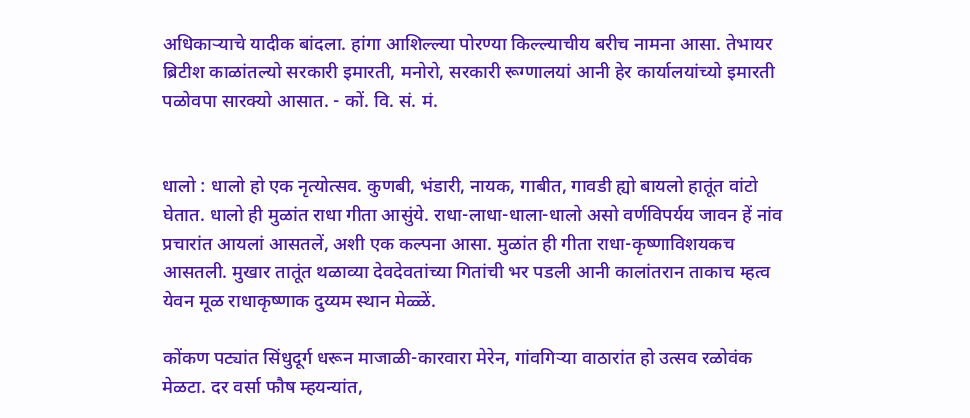अधिकाऱ्याचे यादीक बांदला. हांगा आशिल्ल्या पोरण्या किल्ल्याचीय बरीच नामना आसा. तेभायर ब्रिटीश काळांतल्यो सरकारी इमारती, मनोरो, सरकारी रूग्णालयां आनी हेर कार्यालयांच्यो इमारती पळोवपा सारक्यो आसात. - कों. वि. सं. मं.


धालो : धालो हो एक नृत्योत्सव. कुणबी, भंडारी, नायक, गाबीत, गावडी ह्यो बायलो हातूंत वांटो घेतात. धालो ही मुळांत राधा गीता आसुंये. राधा-लाधा-धाला-धालो असो वर्णविपर्यय जावन हें नांव प्रचारांत आयलां आसतलें, अशी एक कल्पना आसा. मुळांत ही गीता राधा-कृष्णाविशयकच आसतली. मुखार तातूंत थळाव्या देवदेवतांच्या गितांची भर पडली आनी कालांतरान ताकाच म्हत्व येवन मूळ राधाकृष्णाक दुय्यम स्थान मेळ्ळें.

कोंकण पट्यांत सिंधुदूर्ग धरून माजाळी-कारवारा मेरेन, गांवगिऱ्या वाठारांत हो उत्सव रळोवंक मेळटा. दर वर्सा फौष म्हयन्यांत,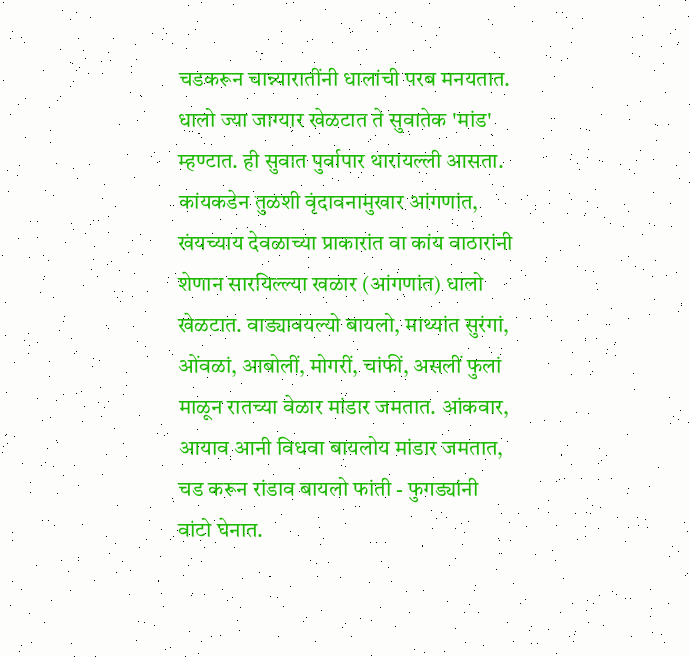चडकरून चान्न्यारातींनी धालांची परब मनयतात. धालो ज्या जाग्यार खेळटात ते सुवातेक 'मांड' म्हण्टात. ही सुवात पुर्वापार थारायल्ली आसता. कांयकडेन तुळशी वृंदावनामुखार आंगणांत, खंयच्याय देवळाच्या प्राकारांत वा कांय वाठारांनी शेणान सारयिल्ल्या खळार (आंगणांत) धालो खेळटात. वाड्यावयल्यो बायलो, माथ्यांत सुरंगां, ओंवळां, आबोलीं, मोगरीं, चांफीं, असलीं फुलां माळून रातच्या वेळार मांडार जमतात. आंकवार, आयाव आनी विधवा बायलोय मांडार जमतात, चड करून रांडाव बायलो फांती - फुगड्यांनी वांटो घेनात.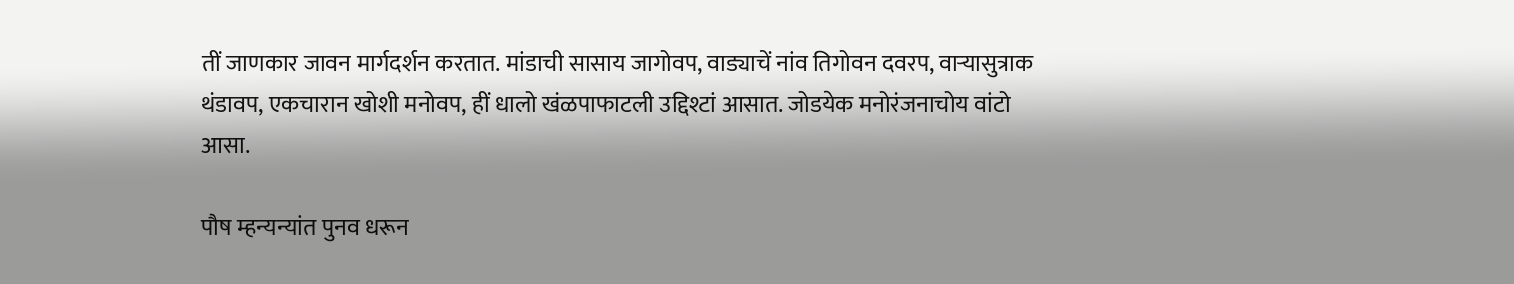तीं जाणकार जावन मार्गदर्शन करतात. मांडाची सासाय जागोवप, वाड्याचें नांव तिगोवन दवरप, वाऱ्यासुत्राक थंडावप, एकचारान खोशी मनोवप, हीं धालो खंळपाफाटली उद्दिश्टां आसात. जोडयेक मनोरंजनाचोय वांटो आसा.

पौष म्हन्यन्यांत पुनव धरून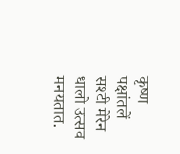कृष्ण पक्षांतलें सश्टी मेरेन धालो उत्सव मनयतात.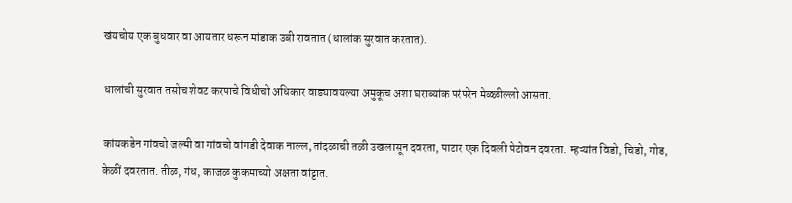खंयचोय एक बुधवार वा आयतार धरून मांडाक उबी रावतात (धालांक सुरवात करतात).

धालांची सुरवात तसोच शेवट करपाचे विधीचो अधिकार वाड्यावयल्या अमुकूच अशा घराब्यांक परंपरेन मेळ्ळील्लो आसता.

कांयकडेन गांवचो जल्मी वा गांवचो वांगडी देवाक नाल्ल, तांदळाची तळी उखलासून दवरता, पाटार एक दिवली पेटोवन दवरता. म्हऱ्यांत विडो, चिडो, गोड, केळीं दवरतात. तीळ, गंध, काजळ कुकमाच्यो अक्षता वांट्टात.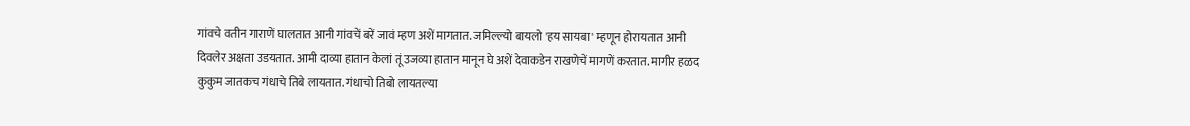गांवचे वतीन गाराणें घालतात आनी गांवचें बरें जावं म्हण अशें मागतात. जमिल्ल्यो बायलो 'हय सायबा' म्हणून होरायतात आनी दिवलेर अक्षता उडयतात. आमी दाव्या हातान केलां तूं उजव्या हातान मानून घे अशें देवाकडेन राखणेचें मागणें करतात. मागीर हळद कुकुम जातकच गंधाचे तिबे लायतात. गंधाचो तिबो लायतल्या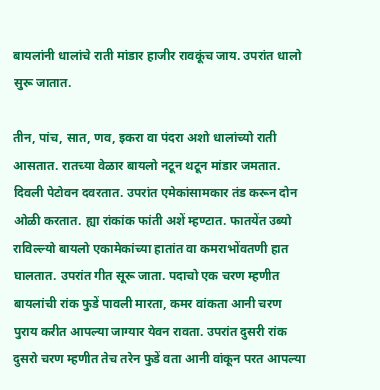बायलांनी धालांचे राती मांडार हाजीर रावकूंच जाय. उपरांत धालो सुरू जातात.

तीन, पांच, सात, णव, इकरा वा पंदरा अशो धालांच्यो राती आसतात. रातच्या वेळार बायलो नटून थटून मांडार जमतात. दिवली पेटोवन दवरतात. उपरांत एमेकांसामकार तंड करून दोन ओळी करतात. ह्या रांकांक फांती अशें म्हण्टात. फातयेंत उब्यो राविल्ल्यो बायलो एकामेकांच्या हातांत वा कमराभोंवतणी हात घालतात. उपरांत गीत सूरू जाता. पदाचो एक चरण म्हणीत बायलांची रांक फुडें पावली मारता, कमर वांकता आनी चरण पुराय करीत आपल्या जाग्यार येवन रावता. उपरांत दुसरी रांक दुसरो चरण म्हणीत तेच तरेन फुडें वता आनी वांकून परत आपल्या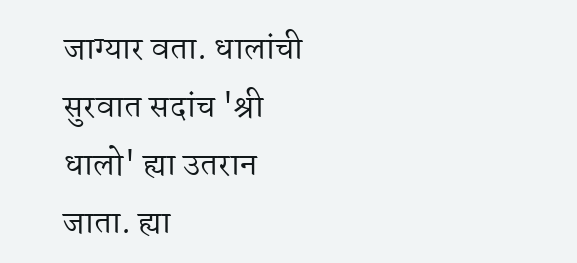जाग्यार वता. धालांची सुरवात सदांच 'श्री धालो' ह्या उतरान जाता. ह्या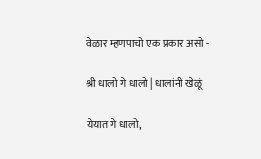वेळार म्हणपाचो एक प्रकार असो -

श्री धालो गे धालो | धालांनी खेळूं

येयात गे धालो,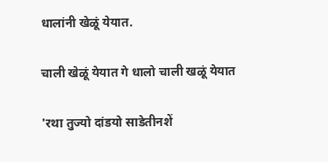धालांनी खेळूं येयात.

चाली खेळूं येयात गे धालो चाली खळूं येयात

'रथा तुज्यो दांडयो साडेतीनशें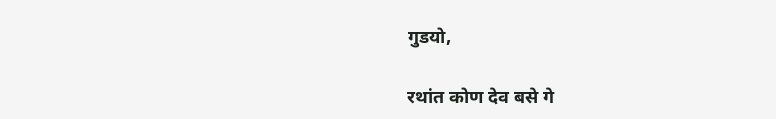गुडयो,

रथांत कोण देव बसे गे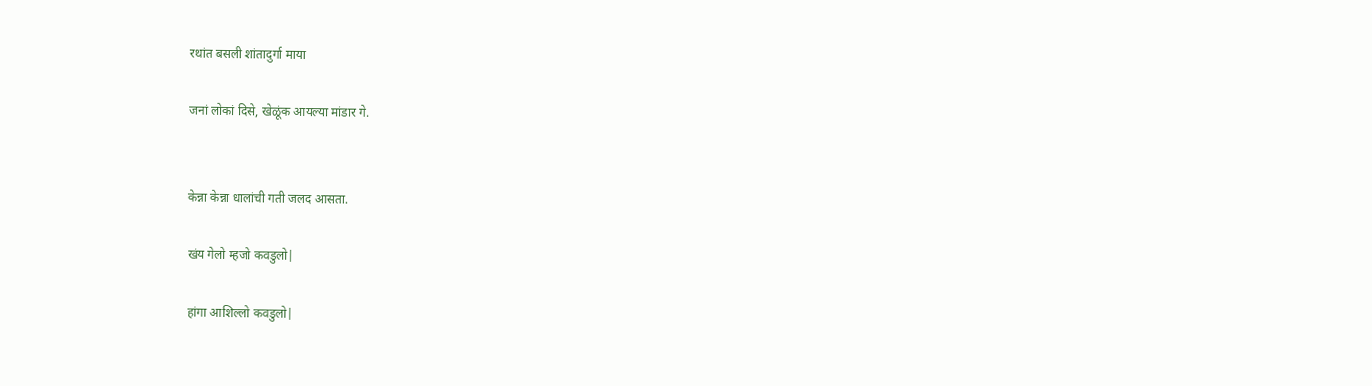रथांत बसली शांतादुर्गा माया

जनां लोकां दिसे, खेळूंक आयल्या मांडार गे.


केन्ना केन्ना धालांची गती जलद आसता.

खंय गेलो म्हजो कवडुलो|

हांगा आशिल्लो कवडुलो|